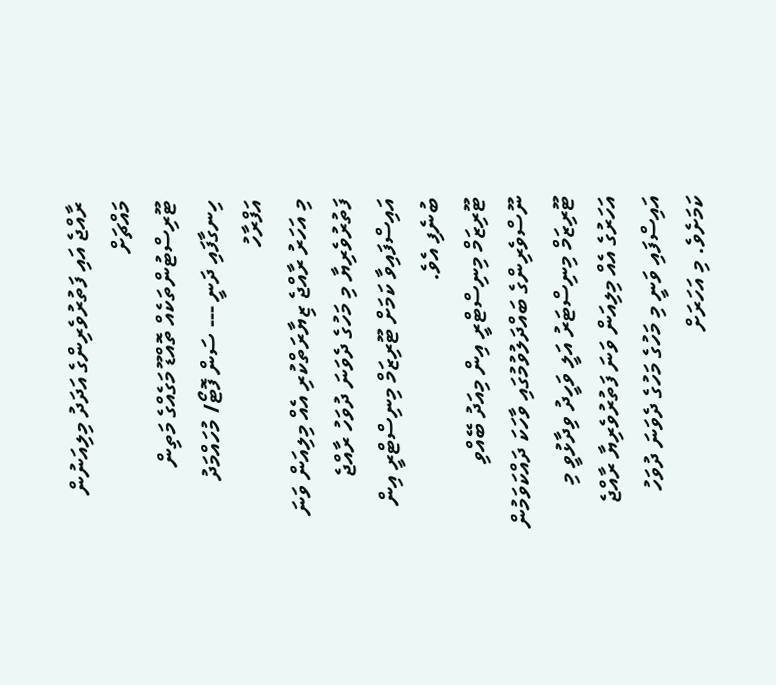ރާއްޖެ އައި ފަތުރުވެރިންގެ އަދަދު މިލިއަނުން މައްޗަށް
ޓޫރިސްޓުންތަކެއް ތޮއްޑޫ މަގެއްގެ މަތިން ހިނގާފައި ދަނީ --- ސަން ފޮޓޯ/ މުހައްމަދު އަފްރާހު
މި އަހަރު ރާއްޖެ ޒިޔާރަތްކުރި އެއް މިލިއަން ވަނަ ފަތުރުވެރިޔާ މި މަހުގެ ދެވަނަ ދުވަހު ރާއްޖެ އައިސްފައިވާ ކަމަށް ޓޫރިޒަމް މިނިސްޓްރީ އިން ބުނެފި އެވެ.
ޓޫރިޒަމް މިނިސްޓްރީ އިން މިއަދު ބޭއްވި ނޫސްވެރިންގެ ބައްދަލުވުމުގައި ވާހަކަ ދައްކަވަމުން ޓޫރިޒަމް މިނިސްޓަރު އަލީ ވަހީދު ވިދާޅުވީ މި އަހަރުގެ އެއް މިލިއަން ވަނަ ފަތުރުވެރިޔާ ރާއްޖެ އައިސްފައި ވަނީ މި މަހުގެ މަހުގެ ދެވަނަ ދުވަހު ކަމަށެވެ. މި އަހަރަށް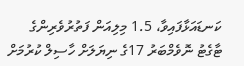ކަނޑައަޅާފައިވާ، 1.5 މިލިއަން ފަތުރުވެރިންގެ ޓާގެޓު ނޮވެމްބަރު 17ގެ ނިޔަލަށް ހާސިލް ކުރުމަށް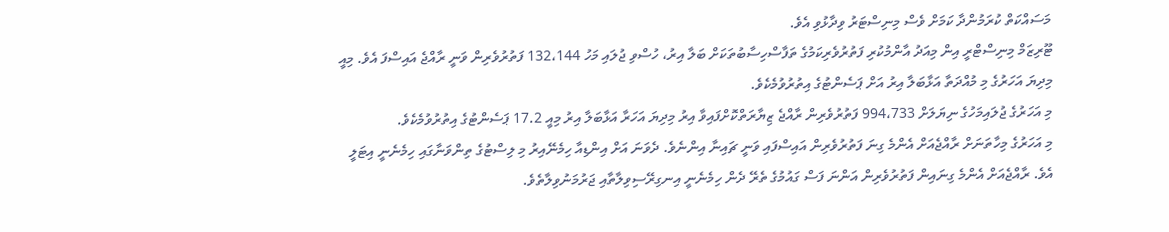މަސައްކަތް ކުރަމުންދާ ކަމަށް ވެސް މިނިސްޓަރު ވިދާޅުވި އެވެ.
ޓޫރިޒަމް މިނިސްޓްރީ އިން މިއަދު އާންމުކުރި ފަތުރުވެރިކަމުގެ ތަފާސްހިސާބުތަކަށް ބަލާ އިރު، ހުސްވި ޖުލައި މަހު 132،144 ފަތުރުވެރިން ވަނީ ރާއްޖެ އައިސްފަ އެވެ. މިއީ މިދިޔަ އަހަރުގެ މި މުއްދަތާ އަޅާބަލާ އިރު އަށް ޕަސެންޓުގެ އިތުރުވުމެކެވެ.
މި އަހަރުގެ ޖުލައިމަހުގެ ނިޔަލަށް 994،733 ފަތުރުވެރިން ރާއްޖެ ޒިޔާރަތްކޮށްފައިވާ އިރު މިދިޔަ އަހަރާ އަޅާބަލާ އިރު މިއީ 17.2 ޕަސެންޓުގެ އިތުރުވުމެކެވެ.
މި އަހަރުގެ މިހާތަނަށް ރާއްޖެއަށް އެންމެ ގިނަ ފަތުރުވެރިން އައިސްފައި ވަނީ ޗައިނާ އިންނެވެ. ދެވަނަ އަށް އިންޑިއާ ހިމެނޭއިރު މި ލިސްޓުގެ ތިންވަނާގައި ހިމެނެނީ އިޓަލީ އެވެ. ރާއްޖެއަށް އެންމެ ގިނައިން ފަތުރުވެރިން އަންނަ ފަސް ގައުމުގެ ތެރޭ ދެން ހިމެނެނީ އިނގިރޭސިވިލާތާއި ޖަރުމަނުވިލާތެވެ.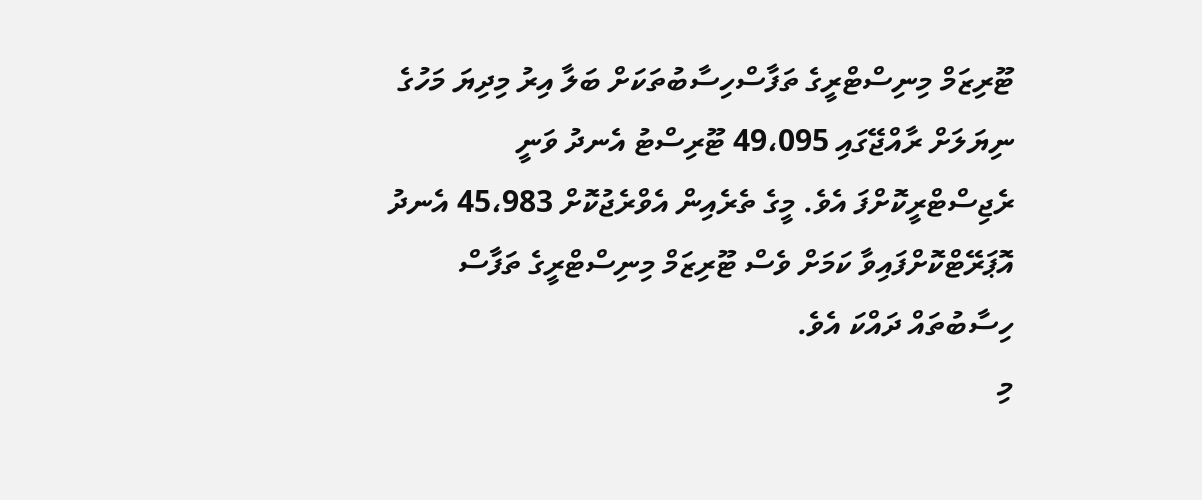ޓޫރިޒަމް މިނިސްޓްރީގެ ތަފާސްހިސާބުތަކަށް ބަލާ އިރު މިދިޔަ މަހުގެ ނިޔަލަށް ރާއްޖޭގައި 49،095 ޓޫރިސްޓު އެނދު ވަނީ ރެޖިސްޓްރީކޮށްފަ އެވެ. މީގެ ތެރެއިން އެވްރެޖުކޮށް 45،983 އެނދު އޮޕަރޭޓްކޮށްފައިވާ ކަމަށް ވެސް ޓޫރިޒަމް މިނިސްޓްރީގެ ތަފާސް ހިސާބުތައް ދައްކަ އެވެ.
މި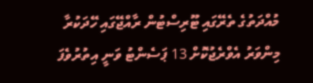މުއްދަތުގެ ތެރޭގައި ޓޫރިސްޓުން ރާއްޖޭގައި ހޭދަކުރާ މިންވަރު އެވްރެޖުކޮށް 13 ޕަސެންޓު ވަނީ އިތުރުވެފަ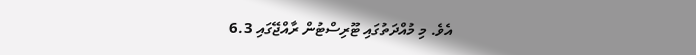އެވެ. މި މުއްދަތުގައި ޓޫރިސްޓުން ރާއްޖޭގައި 6.3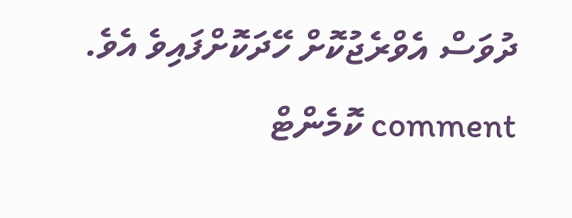ދުވަސް އެވްރެޖުކޮށް ހޭދަކޮށްފައިވެ އެވެ.
comment ކޮމެންޓް